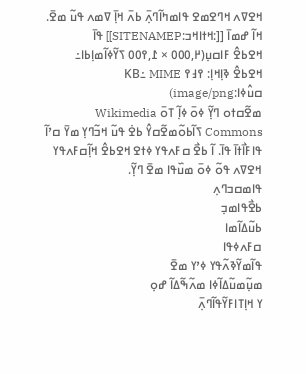ߞߐߜߍ ߞߣߐߘߐ ߟߊߘߤߊ߬ߣߍ߲߫ ߕߍ߫ ߞߊ߲߫ ߜߘߍ ߟߎ߬ ߘߐ߫.
ߞߊ߬ ߝߘߊ߫ [[:ߞߙߊߞߏ:SITENAMEP]] ߟߊ߫
ߞߐߕߐ߮ ߓߊߛߎ߲(߂,߀߀߀ × ߁,߉߀߀ ߖߌ߬ߦߊ߬ߘߊ߲ߕߊ߸ ߞߐߕߐ߮ ߢߊ߲ߞߊ߲: ߉߃߉ KB߸ MIME ߛߎ߮ߦߊ:image/png)
ߘߐ߬ߛߙߋ ߣߌ߲߬ ߦߋ߫ ߦߊ߲߬ ߠߋ߫ Wikimedia Commons ߖߊ߬ߕߋ߬ߘߐ߬ߛߌ߮ ߕߐ߭ ߟߎ߬ ߞߏ߬ߣߌ߲ ߘߌ߫ ߛߴߊ߬ ߟߊߓߊ߯ߙߊ߫ ߟߊ߫. ߊ߬ ߕߐ߯ ߛߓߍߟߌ ߦߙߐ ߞߐߕߐ߮ ߞߊ߲߬ߛߓߍߟߌ ߞߐߜߍ ߟߋ߬ ߦߋ߫ ߘߎ߰ߟߊ ߘߐ߫ ߣߌ߲߬.
ߟߊߘߛߏߣߍ߲
ߕߐ߯ߟߊߘߏ߲
ߕߎ߬ߡߊ߬ߘߊ
ߛߓߍߦߟߊ
ߟߊ߬ߘߌ߬ߢߍ߬ߟߌ ߦߴߌ ߘߐ߫
ߘߎ߲߬ߘߎ߬ߡߊ߬ߦߊ ߘߍ߬ߒ߬ߡߊ߬ ߝߋ߲
ߌ ߞߊ߲ߠߊߓߌ߬ߟߊ߬ߣߍ߲߫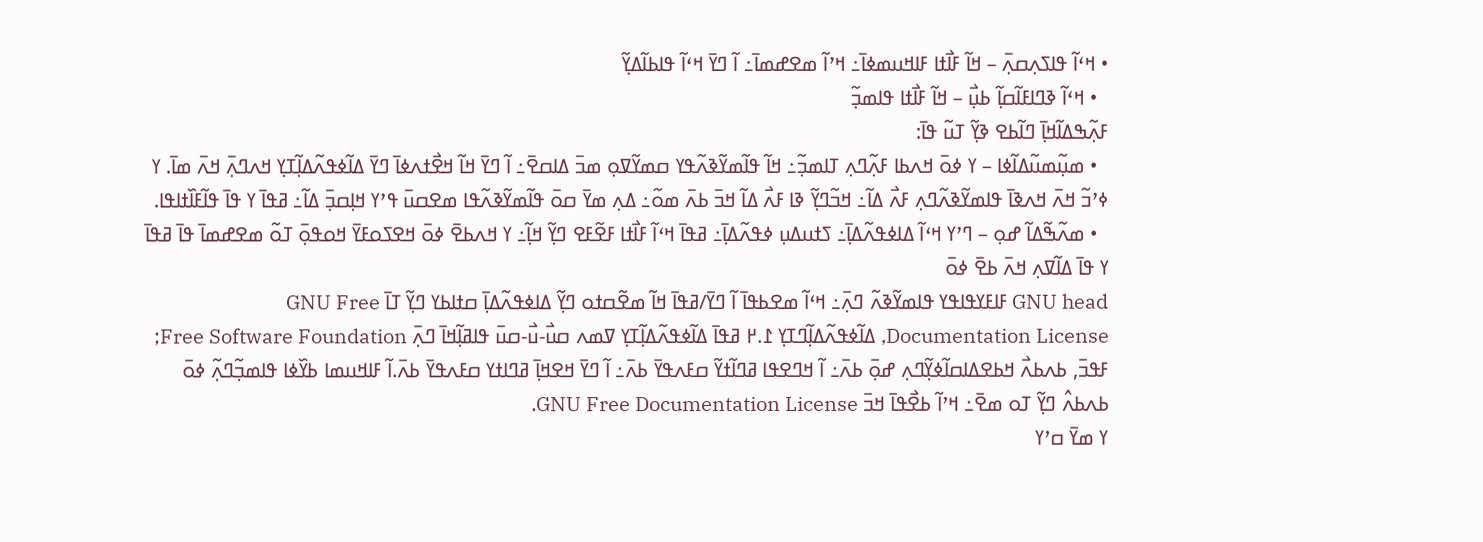• ߞߵߊ߬ ߟߊߖߍ߲ߛߍ߲߫ – ߞߊ߬ ߓߊ߯ߙߊ ߓߊߞߎߘߦߊ߫߸ ߞߴߊ߬ ߘߐߝߘߊ߫߸ ߊ߬ ߣߌ߫ ߞߵߊ߬ ߟߊߕߊ߬ߡߌ߲߬
  • ߞߵߊ߬ ߢߣߊߓߊ߬ߛߊ߲߬ ߕߎ߲߯ – ߞߊ߬ ߓߊ߯ߙߊ ߟߊߘߏ߲߬
ߓߍ߲߬ߒߡߊ߬ߞߊ߲߫ ߣߊ߬ߕߐ ߢߌ߲߬ ߠߎ߬ ߟߊ߫:
  • ߘߎ߲߬ߘߎ߬ߡߊ߬ߦߊ – ߌ ߦߋ߫ ߞߍߕߊ ߓߍ߲߬ߣߍ߲ ߠߊߘߏ߲߬߸ ߞߊ߬ ߟߊ߬ߘߌ߬ߢߍ߬ߟߌ ߛߘߌ߬ߜߋ߲ ߘߏ߫ ߡߊߛߐ߫߸ ߊ߬ ߣߌ߫ ߞߊ߬ ߞߐ߯ߙߍߦߊ߫ ߣߌ߫ ߡߊ߬ߦߟߍ߬ߡߊ߲߬ߠߌ߲ ߞߍߣߍ߲߫ ߞߍ߫ ߘߊ߫. ߌ ߦߴߏ߬ ߞߍ߫ ߞߍߢߊ߫ ߟߊߘߌ߬ߢߍ߬ߣߍ߲ ߓߍ߯ ߡߊ߬߸ ߞߏ߬ߣߌ߲߬ ߢߊ ߓߍ߯ ߡߊ߬ ߞߏ߫ ߕߍ߫ ߘߋ߬߸ ߡߍ߲ ߘߌ߫ ߛߋ߫ ߟߊ߬ߘߌ߬ߢߍ߬ߟߊ ߘߐߛߎ߫ ߟߴߌ ߞߊ߲ߛߏ߲߫ ߡߊ߬߸ ߥߟߊ߫ ߌ ߟߊ߫ ߟߊ߬ߓߊ߰ߙߊߟߊ.
  • ߘߍ߬ߒ߬ߡߊ߬ ߝߋ߲ – ߣߴߌ ߞߵߊ߬ ߡߊߦߟߍ߬ߡߊ߲߫߸ ߖߙߎߡߎ߲ ߦߟߍ߬ߡߊ߲߫߸ ߥߟߊ߫ ߞߵߊ߬ ߓߊ߯ߙߊ ߓߐ߬ߓߐ ߣߌ߲߬ ߞߊ߲߬߸ ߌ ߞߍߕߐ߫ ߦߋ߫ ߞߐߖߋߓߌ߫ ߞߋߟߋ߲߫ ߠߋ߬ ߘߐߝߘߊ߫ ߟߊ߫ ߥߟߊ߫ ߌ ߟߊ߫ ߡߊ߬ߜߍ߲ ߞߍ߫ ߕߐ߫ ߦߋ߫
GNU head ߓߊߓߌߟߊߟߌ ߟߊߘߌ߬ߢߍ߬ ߣߍ߲߫߸ ߞߵߊ߬ ߘߐߕߟߊ߫ ߊ߬ ߣߌ߫/ߥߟߊ߫ ߞߊ߬ ߘߐ߬ߛߙߋ ߣߌ߲߬ ߡߊߦߟߍ߬ߡߊ߲߫ ߛߙߊߕߌ ߣߌ߲߬ ߠߊ߫ GNU Free Documentation License, ߡߊ߬ߦߟߍ߬ߡߊ߲߬ߣߠߌ߲ ߁.߂ ߥߟߊ߫ ߡߊ߬ߦߟߍ߬ߡߊ߲߬ߠߌ߲ ߜߘߍ ߛߎ߯-ߎ߯-ߛߎ߫ ߟߊߥߊ߲߬ߞߊ߫ ߣߍ߲߫ Free Software Foundation; ߓߟߏ߫, ߕߍߕߍ߯ ߞߕߐߡߊߛߊ߬ߦߌ߲߬ߣߍ߲ ߝߋ߲߫ ߕߍ߫߸ ߊ߬ ߞߣߐߟߊ ߥߣߊ߬ߙߌ߬ ߛߓߍߟߌ߫ ߕߍ߫߸ ߊ߬ ߣߌ߫ ߞߐߞߊ߲߫ ߥߣߊߙߌ ߛߓߍߟߌ߫ ߕߍ߫.ߊ߬ ߓߊߞߎߘߊ ߕߌ߰ߦߊ ߟߊߘߏ߲߬ߣߍ߲߬ ߦߋ߫ ߕߍߕߍ߮ ߣߌ߲߬ ߠߋ ߘߐ߫߸ ߞߴߊ߬ ߕߐ߯ߟߊ߫ ߞߏ߫ GNU Free Documentation License.
ߌ ߘߌ߫ ߛߴߌ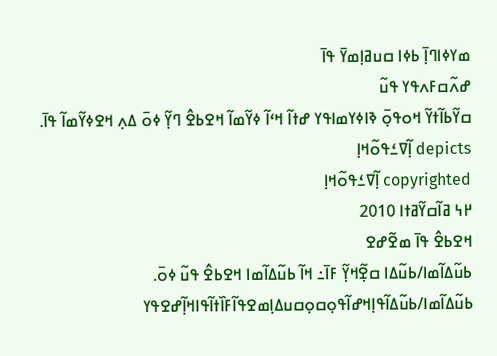ߘߌߦߊߣߊ߲߫ ߕߦߊ ߛߎߥߊ߲ߘߌ߫ ߟߊ߫
ߝߍ߬ߛߓߍߟߌ ߟߎ߬
ߛߌ߬ߕߊ߬ߙߌ߬ ߞߋߟߋ߲߫ ߢߊߦߌߘߊߟߌ ߝߙߊ߬ ߞߵߊ߬ ߦߌ߬ߘߊ߬ ߞߐߕߐ߮ ߣߌ߲߬ ߦߋ߫ ߡߍ߲ ߞߐߦߌ߬ߘߊ߬ ߟߊ߫.
depicts ߊ߲߬ߜߑߟߋ߬ߞߊ߲
copyrighted ߊ߲߬ߜߑߟߋ߬ߞߊ߲
߂߆ ߥߊ߬ߛߌ߬ߥߙߊ 2010
ߞߐߕߐ߮ ߟߊ߫ ߘߐ߬ߝߐ
ߕߎ߬ߡߊ߬ߘߊ/ߕߎ߬ߡߊ ߛߐ߲߬ߞߌ߲߬ ߓߊ߫߸ ߞߊ߬ ߕߎ߬ߡߊ߬ߘߊ ߞߐߕߐ߮ ߟߎ߬ ߦߋ߫.
ߕߎ߬ߡߊ߬ߘߊ/ߕߎ߬ߡߊ߬ߟߊ߲ߞߝߊ߬ߟߋ߲ߛߋ߲ߛߎߡߊ߲ߘߐߟߊ߬ߓߊ߰ߙߊ߬ߟߊߞߊ߲߬ߝߐߟߌ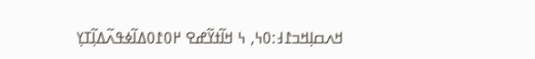ߞߍߛߊ߲ߞߏ߁߃:߀߆, ߆ ߞߊ߬ߙߌ߬ߝߐ ߂߀߁߀ߡߊ߬ߦߟߍ߬ߡߊ߲߬ߠߌ߲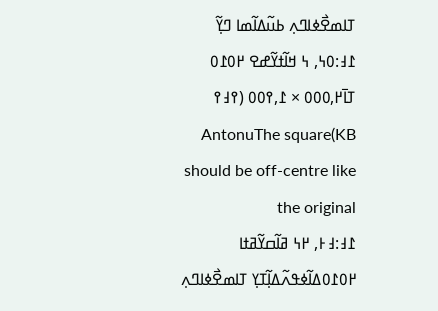ߠߊߘߐ߯ߦߊߣߍ߲ ߕߎ߬ߡߊ߬ߘߊ ߣߌ߲߬ ߁߃:߀߆, ߆ ߞߊ߬ߙߌ߬ߝߐ ߂߀߁߀ ߠߊ߫߂,߀߀߀ × ߁,߉߀߀ (߉߃߉ KB)AntonuThe square should be off-centre like the original
߁߃:߃߅, ߂߆ ߥߊ߬ߛߌ߬ߥߙߊ ߂߀߁߀ߡߊ߬ߦߟߍ߬ߡߊ߲߬ߠߌ߲ ߠߊߘߐ߯ߦߊߣߍ߲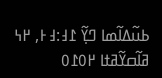ߕߎ߬ߡߊ߬ߘߊ ߣߌ߲߬ ߁߃:߃߅, ߂߆ ߥߊ߬ߛߌ߬ߥߙߊ ߂߀߁߀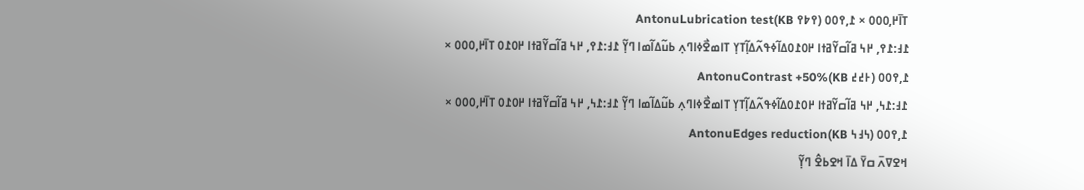ߠߊ߫߂,߀߀߀ × ߁,߉߀߀ (߉߈߉ KB)AntonuLubrication test
߁߃:߁߉, ߂߆ ߥߊ߬ߛߌ߬ߥߙߊ ߂߀߁߀ߡߊ߬ߦߟߍ߬ߡߊ߲߬ߠߌ߲ ߠߊߘߐ߯ߦߊߣߍ߲ ߕߎ߬ߡߊ߬ߘߊ ߣߌ߲߬ ߁߃:߁߉, ߂߆ ߥߊ߬ߛߌ߬ߥߙߊ ߂߀߁߀ ߠߊ߫߂,߀߀߀ × ߁,߉߀߀ (߅߄߄ KB)AntonuContrast +50%
߁߃:߁߆, ߂߆ ߥߊ߬ߛߌ߬ߥߙߊ ߂߀߁߀ߡߊ߬ߦߟߍ߬ߡߊ߲߬ߠߌ߲ ߠߊߘߐ߯ߦߊߣߍ߲ ߕߎ߬ߡߊ߬ߘߊ ߣߌ߲߬ ߁߃:߁߆, ߂߆ ߥߊ߬ߛߌ߬ߥߙߊ ߂߀߁߀ ߠߊ߫߂,߀߀߀ × ߁,߉߀߀ (߆߃߆ KB)AntonuEdges reduction
ߞߐߜߍ߫ ߛߌ߫ ߡߊ߫ ߞߐߕߐ߮ ߣߌ߲߬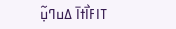ߠߊߓߊ߯ߙߊ߫ ߡߎߣߎ߲߬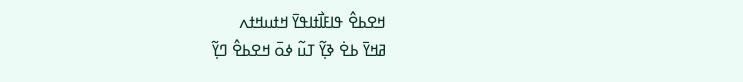ߞߐߕߐ߮ ߟߊߓߊ߯ߙߊߟߌ߫ ߞߙߎߞߙߍ
ߥߞߌ߫ ߕߐ߭ ߢߌ߲߬ ߠߎ߬ ߦߋ߫ ߞߐߕߐ߮ ߣߌ߲߬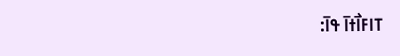ߠߊߓߊ߯ߙߊ߫ ߟߊ߫: